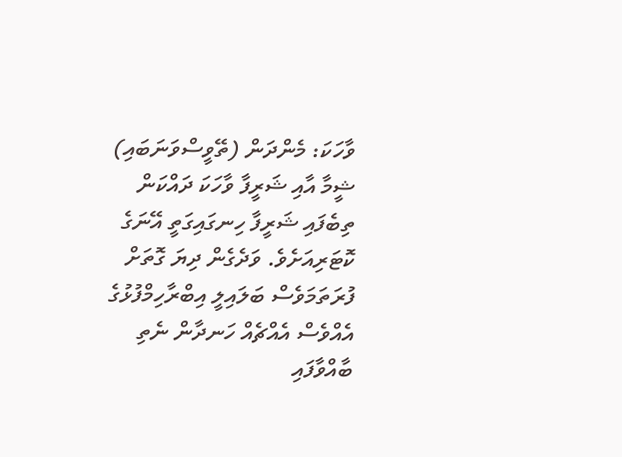ވާހަކަ: މެންދަން (ތޭވީސްވަނަބައި)
ޝީމާ އާއި ޝަރީފާ ވާހަކަ ދައްކަން ތިބެފައި ޝަރީފާ ހިނގައިގަތީ އޭނަގެ ކޮޓަރިއަށެވެ. ވަދެގެން ދިޔަ ގޮތަށް ފުރަތަމަވެސް ބަލައިލީ އިބްރާހިމްފުޅުގެ އެއްވެސް އެއްޗެއް ހަނދާން ނެތި ބާއްވާފައި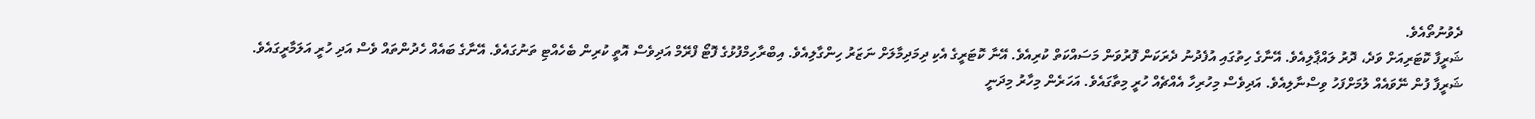ދެވުނުތޯއެވެ.
ޝަރީފާ ކޮޓަރިއަށް ވަދެ، ދޮރު ލައްޕާލިއެވެ. އޭނާގެ ހިތުގައި އުފެދުނު ދެރަކަން ފޮރުވަން މަސައްކަތް ކުރިއެވެ. އޭނާ ކޮޓަރީގެ އެކި ދިމަދިމާލަށް ނަޒަރު ހިންގާލިއެވެ. އިބްރާހިމްފުޅުގެ ފޮޓޯ ފްރޭމް އަދިވެސް އޮތީ ކުރިން ބެހެއްޓި ތަނުގައެވެ. އޭނާގެ ބައެއް ހެދުންތައް ވެސް އަދި ހުރީ އަލަމާރީގައެވެ.
ޝަރީފާ ފުން ނޭވައެއް ލުމަށްފަހު ވިސްނާލިއެވެ. އަދިވެސް މިހުރިހާ އެއްޗެއް ހުރީ މިތާގައެވެ. އަހަރެން މިހާރު މިދަނީ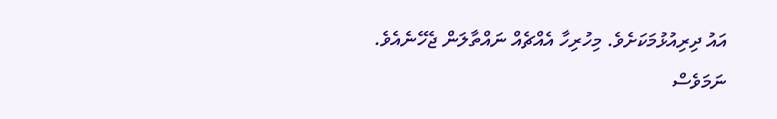އައު ދިރިއުޅުމަކަށެވެ. މިހުރިހާ އެއްޗެއް ނައްތާލަން ޖެހޭނެއެވެ.
ނަމަވެސް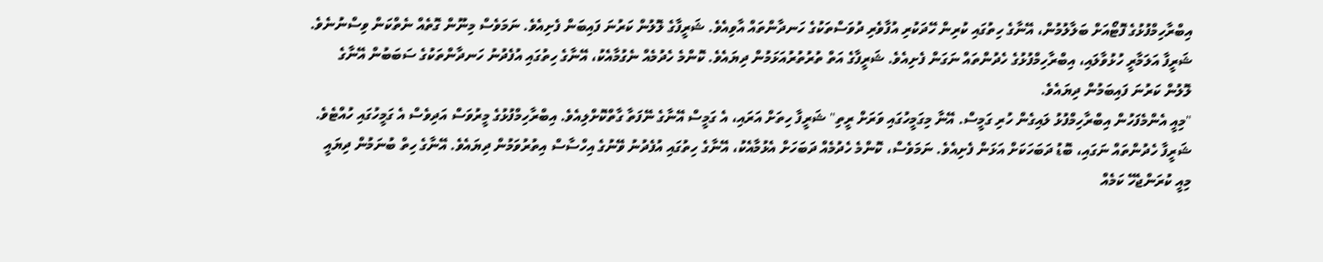އިބްރާހިމްފުޅުގެ ފޮޓޯއަށް ބަލާލުމުން، އޭނާގެ ހިތުގައި ކުރިން ހޭދަކުރި އުފާވެރި ދުވަސްތަކުގެ ހަނދާންތައް އާވިއެވެ. ޝަރީފާގެ ލޮލުން ކަރުނަ ފައިބަން ފެށިއެވެ. ނަމަވެސް މިނޫން ގޮތެއް ނެތްކަން ވިސްނުނެވެ.
ޝަރީފާ އަލަމާރީ ހުޅުވާލައި، އިބްރާހިމްފުޅުގެ ހެދުންތައް ނަގަން ފެށިއެވެ. ޝަރީފާގެ އަތް ތުރުތުރުއަޅަމުން ދިޔައެވެ. ކޮންމެ ހެދުމެއް ނެގުމާއެކު، އޭނާގެ ހިތުގައި އުފެދުނު ހަނދާންތަކުގެ ސަބަބުން އޭނާގެ ލޮލުން ކަރުނަ ފައިބަމުން ދިޔައެވެ.
"މިއީ އެންމެފަހުން އިބްރާހިމްފުޅު ލައިގެން ހުރި ގަމީސް. އޭނާ މިގަމީހުގައި ވަރަށް ރީތި" ޝަރީފާ ހިތަށް އަރައި، އެ ގަމީސް އޭނާގެ ނޭފަތާ ގާތްކޮށްލިއެވެ. އިބްރާހިމްފުޅުގެ މީރުވަސް އަދިވެސް އެ ގަމީހުގައި ހުއްޓެވެ.
ޝަރީފާ ހެދުންތައް ނަގައި، ބޮޑު ދަބަހަކަށް އަޅަން ފެށިއެވެ. ނަމަވެސް، ކޮންމެ ހެދުމެއް ދަބަހަށް އެޅުމާއެކު، އޭނާގެ ހިތުގައި އުފެދުނު ވޭނުގެ އިހްސާސް އިތުރުވަމުން ދިޔައެވެ. އޭނާގެ ހިތް ބުނަމުން ދިޔައީ މިއީ ކުރަންޖެހޭ ކަމެއް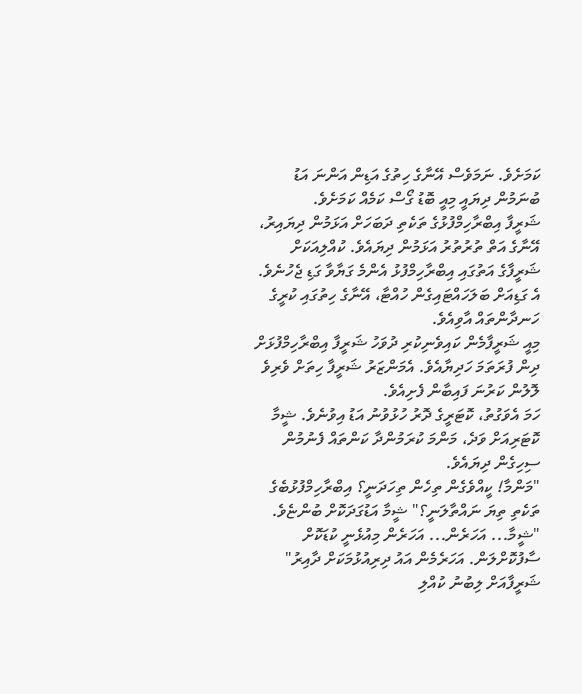ކަމަށެވެ. ނަމަވެސް އޭނާގެ ހިތުގެ އަޑިން އަންނަ އަޑު ބުނަމުން ދިޔައީ މިއީ ބޮޑު ގޯސް ކަމެއް ކަމަށެވެ.
ޝަރީފާ އިބްރާހިމްފުޅުގެ ތަކެތި ދަބަހަށް އަޅަމުން ދިޔައިރު، އޭނާގެ އަތް ތުރުތުރު އަޅަމުން ދިޔައެވެ. ކުއްލިއަކަށް ޝަރީފާގެ އަތުގައި އިބްރާހިމްފުޅު އެންމެ ގަޔާވާ ގަޑި ޖެހުނެވެ. އެ ގަޑިއަށް ބަލަހައްޓައިގެން ހުއްޓާ، އޭނާގެ ހިތުގައި ކުރީގެ ހަނދާންތައް އާވިއެވެ.
މިއީ ޝަރީފާމެން ކައިވެނިކުރި ދުވަހު ޝަރީފާ އިބްރާހިމްފުޅަށް ދިން ފުރަތަމަ ހަދިޔާއެވެ. އެމަންޒަރު ޝަރީފާ ހިތަށް ވެރިވެ ލޮލުން ކަރުނަ ފައިބާން ފެށިއެވެ.
ހަމަ އެވަގުތު، ކޮޓަރީގެ ދޮރު ހުޅުވުނު އަޑު އިވުނެވެ. ޝީމާ ކޮޓަރިއަށް ވަދެ، މަންމަ ކުރަމުންދާ ކަންތައް ފެނުމުން ސިހިގެން ދިޔައެވެ.
"މަންމާ! ކީއްވެގެން ތިހެން ތިހަދަނީ؟ އިބްރާހިމްފުޅުބެގެ ތަކެތި ތިޔަ ނައްތާލަނީ؟" ޝީމާ އަޑުގަދަކޮށް ބުންޏެވެ.
"ޝީމާ... އަހަރެން... އަހަރެން މިއުޅެނީ ކުޑަކޮށް ސާފުކޮށްލަން. އަހަރެމެން އައު ދިރިއުޅުމަކަށް ދާއިރު" ޝަރީފާއަށް ލިބުނު ކުއްލި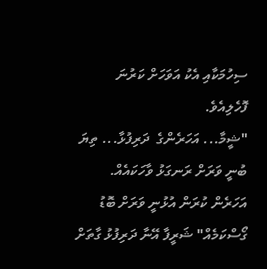ސިހުމަކާއި އެކު އަވަހަށް ކަރުނަ ފޮހެލިއެވެ.
"ޝީމާ... އަހަރެންގެ  ދަރިފުޅާ... ތިޔަ ބުނީ ވަރަށް ރަނގަޅު ވާހަކައެއް. އަހަރެން ކުރަން އުޅުނީ ވަރަށް ބޮޑު ގޯސްކަމެއް" ޝަރީފާ އޭނާ ދަރިފުޅު ގާތަށް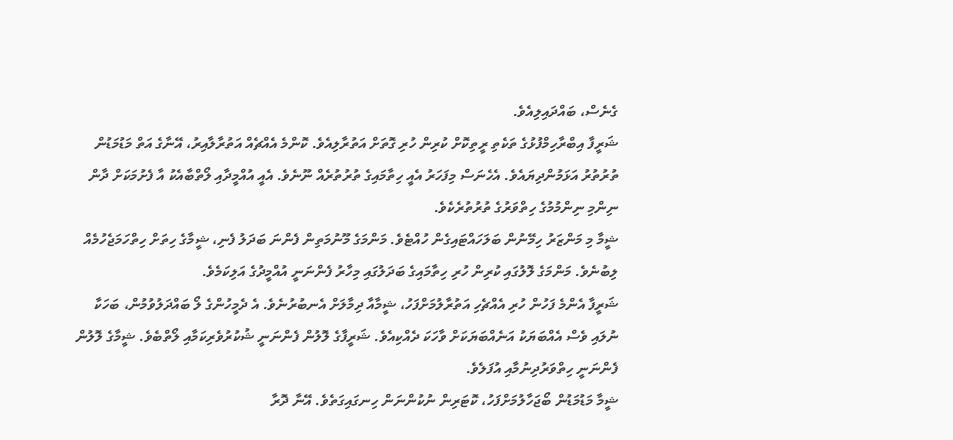ގެނެސް، ބައްދައިލިއެވެ.
ޝަރީފާ އިބްރާހިމްފުޅުގެ ތަކެތި ރީތިކޮށް ކުރިން ހުރި ގޮތަށް އަތުރާލިއެވެ. ކޮންމެ އެއްޗެއް އަތުރާލާއިރު، އޭނާގެ އަތް މަޑުމަޑުން ތުރުތުރު އަޅަމުންދިޔައެވެ. އެހެނަސް މިފަހަރު އެއީ ހިތާމައިގެ ތުރުތުރެއް ނޫނެވެ. އެއީ އުއްމީދާއި ލޯތްބާއެކު އާ ފެށުމަކަށް ދާން ނިންމި ނިންމުމުގެ ހިތްވަރުގެ ތުރުތުރެކެވެ.
ޝީމާ މި މަންޒަރު ހިމޭނުން ބަލަހައްޓައިގެން ހުއްޓެވެ. މަންމަގެ މޫނުމަތިން ފެންނަ ބަދަލު ފެނި، ޝީމާގެ ހިތަށް ހިތްހަމަޖެހުމެއް ލިބުނެވެ. މަންމަގެ ލޮލުގައި ކުރިން ހުރި ހިތާމައިގެ ބަދަލުގައި މިހާރު ފެންނަނީ އުއްމީދުގެ އަލިކަމެވެ.
ޝަރީފާ އެންމެ ފަހުން ހުރި އެއްޗެހި އަތުރާލުމަށްފަހު، ޝީމާއާ ދިމާލަށް އެނބުރުނެވެ. އެ ދެމީހުންގެ ލޯ ބައްދަލުވުމުން، ބަހަކާ ނުލައި ވެސް އެއްބަޔަކު އަނެއްބަޔަކަށް ވާހަކަ ދެއްކިއެވެ. ޝަރީފާގެ ލޮލުން ފެންނަނީ ޝުކުރުވެރިކަމާއި ލޯތްބެވެ. ޝީމާގެ ލޮލުން ފެންނަނީ ހިތްވަރުދިނުމާއި އުފަލެވެ.
ޝީމާ މަޑުމަޑުން ބޯޖަހާލުމަށްފަހު، ކޮޓަރިން ނުކުންނަން ހިނގައިގަތެވެ. އޭނާ ދޮރާ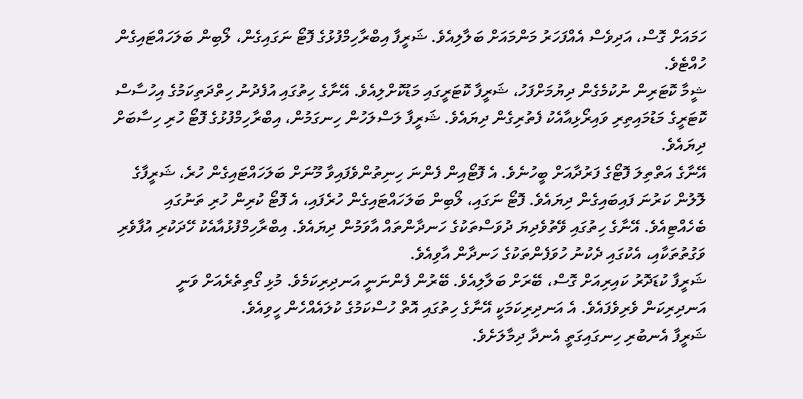ހަމައަށް ގޮސް، އަދިވެސް އެއްފަހަރު މަންމައަށް ބަލާލިއެވެ. ޝަރީފާ އިބްރާހިމްފުޅުގެ ފޮޓޯ ނަގައިގެން، ލޯބިން ބަލަހައްޓައިގެން ހުއްޓެވެ.
ޝީމާ ކޮޓަރިން ނުކުމެގެން ދިޔުމަށްފަހު، ޝަރީފާ ކޮޓަރީގައި މަޑުކޮށްލިއެވެ. އޭނާގެ ހިތުގައި އުފެދުނު ހިތްދަތިކަމުގެ އިހުސާސް ކޮޓަރީގެ މަޑުމައިތިރި ވައިރޯޅިއާއެކު ފެތުރިގެން ދިޔައެވެ. ޝަރީފާ ލަސްލަހުން ހިނގަމުން، އިބްރާހިމްފުޅުގެ ފޮޓޯ ހުރި ހިސާބަށް ދިޔައެވެ.
އޭނާގެ އަތްތިލަ ފޮޓޯގެ ފަރުދާއަށް ބީހުނެވެ. އެ ފޮޓޯއިން ފެންނަ ހިނިތުންވެފައިވާ މޫނަށް ބަލަހައްޓައިގެން ހުރެ، ޝަރީފާގެ ލޮލުން ކަރުނަ ފައިބައިގެން ދިޔައެވެ. ފޮޓޯ ނަގައި، ލޯބިން ބަލަހައްޓައިގެން ހުރެފައި، އެ ފޮޓޯ ކުރިން ހުރި ތަނުގައި ބެހެއްޓިއެވެ. އޭނާގެ ހިތުގައި ވޭތުވެދިޔަ ދުވަސްތަކުގެ ހަނދާންތައް އާވަމުން ދިޔައެވެ. އިބްރާހިމްފުޅުއާއެކު ހޭދަކުރި އުފާވެރި ވަގުތުތަކާއި، އެކުގައި ދެކުނު ހުވަފެންތަކުގެ ހަނދާން އާވިއެވެ.
ޝަރީފާ ކުޑަދޮރު ކައިރިއަށް ގޮސް، ބޭރަށް ބަލާލިއެވެ. ބޭރުން ފެންނަނީ އަނދިރިކަމެވެ. މުޅި ގޯތިތެރެއަށް ވަނީ އަނދިރިކަން ވެރިވެފައެވެ. އެ އަނދިރިކަމަކީ އޭނާގެ ހިތުގައި އޮތް ހުސްކަމުގެ ކުލައެއްހެން ހީވިއެވެ.
ޝަރީފާ އެނބުރި ހިނގައިގަތީ އެނދާ ދިމާލަށެވެ.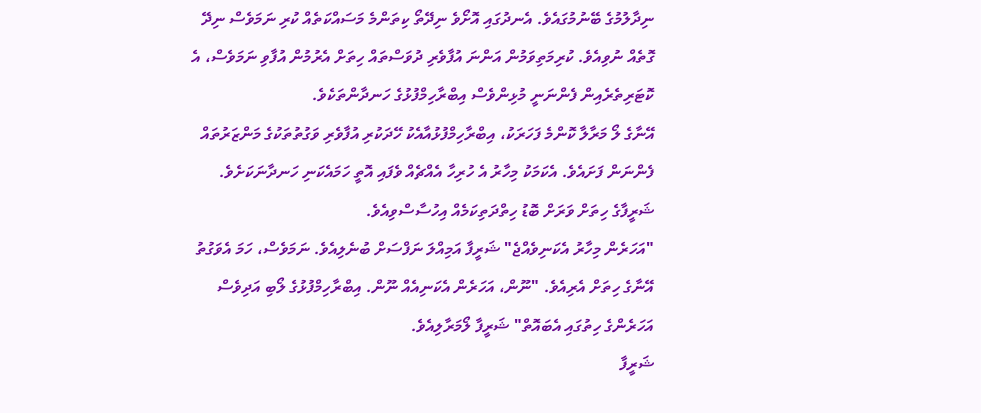ނިދާލުމުގެ ބޭނުމުގައެވެ. އެނދުގައި އޮށޯވެ ނިދޭތޯ ކިތަންމެ މަސައްކަތެއް ކުރި ނަމަވެސް ނިދޭ ގޮތެއް ނުވިއެވެ. ކުރިމަތިވަމުން އަންނަ އުފާވެރި ދުވަސްތައް ހިތަށް އެރުމުން އުފާވި ނަމަވެސް، އެ ކޮޓަރިތެރެއިން ފެންނަނީ މުޅިންވެސް އިބްރާހިމްފުޅުގެ ހަނދާންތަކެވެ.
އޭނާގެ ލޯ މަރާލާ ކޮންމެ ފަހަރަކު، އިބްރާހިމްފުޅުއާއެކު ހޭދަކުރި އުފާވެރި ވަގުތުތަކުގެ މަންޒަރުތައް ފެންނަން ފަށައެވެ. އެކަމަކު މިހާރު އެ ހުރިހާ އެއްޗެއް ވެފައި އޮތީ ހަމައެކަނި ހަނދާނަކަށެވެ. ޝަރީފާގެ ހިތަށް ވަރަށް ބޮޑު ހިތްދަތިކަމެއް އިހުސާސްވިއެވެ.
"އަހަރެން މިހާރު އެކަނިވެއްޖެ" ޝަރީފާ އަމިއްލަ ނަފްސަށް ބުނެލިއެވެ. ނަމަވެސް، ހަމަ އެވަގުތު އޭނާގެ ހިތަށް އެރިއެވެ. "ނޫން، އަހަރެން އެކަނިއެއް ނޫން. އިބްރާހިމްފުޅުގެ ލޯބި އަދިވެސް އަހަރެންގެ ހިތުގައި އެބައޮތް" ޝަރީފާ ލޯމަރާލިއެވެ.
ޝަރީފާ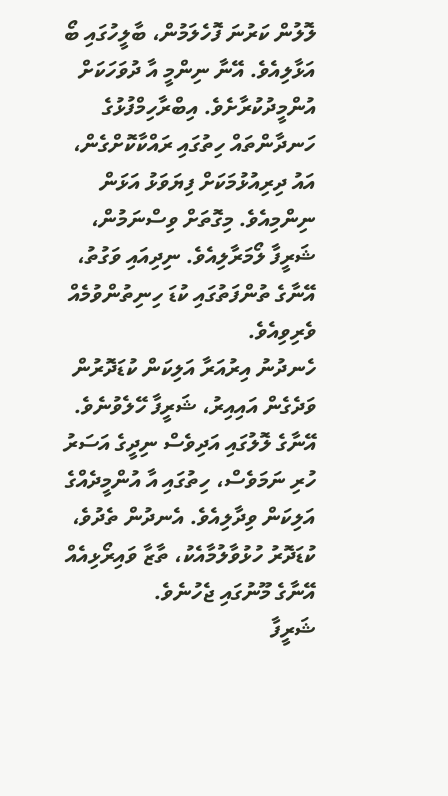ލޮލުން ކަރުނަ ފޮހެލަމުން، ބާލީހުގައި ބޯ އަޅާލިއެވެ. އޭނާ ނިންމީ އާ ދުވަހަކަށް އުންމީދުކުރާށެވެ. އިބްރާހިމްފުޅުގެ ހަނދާންތައް ހިތުގައި ރައްކާކޮށްގެން، އައު ދިރިއުޅުމަކަށް ފިޔަވަޅު އަޅަން ނިންމިއެވެ. މިގޮތަށް ވިސްނަމުން، ޝަރީފާ ލޯމަރާލިއެވެ. ނިދިއައި ވަގުތު، އޭނާގެ ތުންފަތުގައި ކުޑަ ހިނިތުންވުމެއް ވެރިވިއެވެ.
ހެނދުނު އިރުއަރާ އަލިކަން ކުޑަދޮރުން ވަދެގެން އައިއިރު، ޝަރީފާ ހޭލެވުނެވެ. އޭނާގެ ލޮލުގައި އަދިވެސް ނިދީގެ އަސަރު ހުރި ނަމަވެސް، ހިތުގައި އާ އުންމީދެއްގެ އަލިކަން ވިދާލިއެވެ. އެނދުން ތެދުވެ، ކުޑަދޮރު ހުޅުވާލުމާއެކު، ތާޒާ ވައިރޯޅިއެއް އޭނާގެ މޫނުގައި ޖެހުނެވެ.
ޝަރީފާ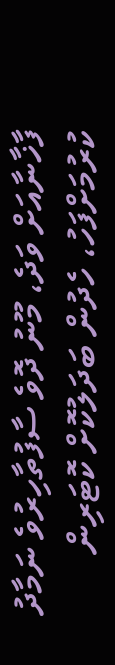ފާޚާނާއަށް ވަދެ، މޫނު ދޮވެ ސާފުތާހިރުވެ ނަމާދު ކުރުމަށްފަހު، ހެދުން ބަދަލުކޮށް ކޮޓަރިން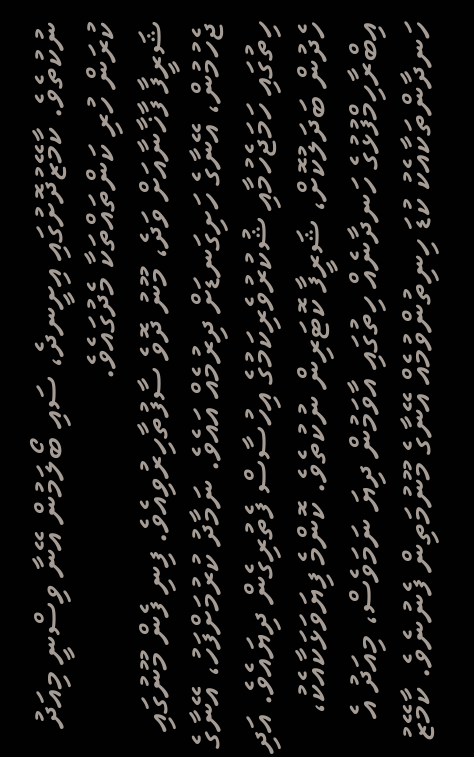ނުކުތެވެ. ކާމޭޒުދޮށުގައި އިށީނދެ، ސައި ބޯލަމުން އޭނާ ވިސްނީ މިއަދު ކުރަން ހުރި ކަންތައްތަކާ މެދުގައެވެ.
ޝަރީފާ ފާޚާނާއަށް ވަދެ، މޫނު ދޮވެ ސާފުތާހިރުވިއެވެ. ފިނި ފެން މޫނުގައި ޖެހުމުން، އޭނާގެ ހަށިގަނޑަށް ދިރުމެއް އައެވެ. ނަމާދު ކުރުމަށްފަހު، އޭނާގެ ހިތުގައި ހަމަޖެހުމާއި ޝުކުރުވެރިކަމުގެ އިހުސާސް ފެތުރިގެން ދިޔައެވެ. އަދި ހެދުން ބަދަލުކޮށް، ޝަރީފާ ކޮޓަރިން ނުކުތެވެ. ކޮންމެ ފިޔަވަޅަކާއެކު، އިބްރާހިމްފުޅުގެ ހަނދާނެއް ހިތުގައި އާވަމުން ދިޔަ ނަމަވެސް، މިއަދު އެ ހަނދާންތަކާއެކު ކުޑަ ހިނިތުންވުމެއް އޭނާގެ މޫނުމަތިން ފެނުނެވެ. ކާމޭޒު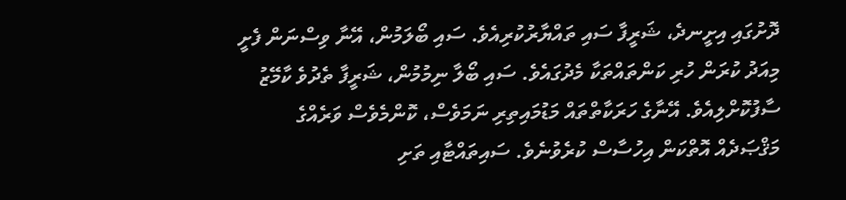ދޮށުގައި އިށީނދެ، ޝަރީފާ ސައި ތައްޔާރުކުރިއެވެ. ސައި ބޯލަމުން، އޭނާ ވިސްނަން ފެށީ މިއަދު ކުރަން ހުރި ކަންތައްތަކާ މެދުގައެވެ. ސައި ބޯލާ ނިމުމުން، ޝަރީފާ ތެދުވެ ކާމޭޒު ސާފުކޮށްލިއެވެ. އޭނާގެ ހަރަކާތްތައް މަޑުމައިތިރި ނަމަވެސް، ކޮންމެވެސް ވަރެއްގެ މަޤްޞަދެއް އޮތްކަން އިހުސާސް ކުރެވުނެވެ. ސައިތައްޓާއި ތަށި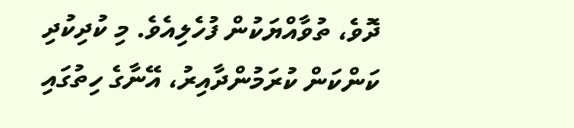ދޮވެ، ތުވާއްޔަކުން ފުހެލިއެވެ. މި ކުދިކުދި ކަންކަން ކުރަމުންދާއިރު، އޭނާގެ ހިތުގައި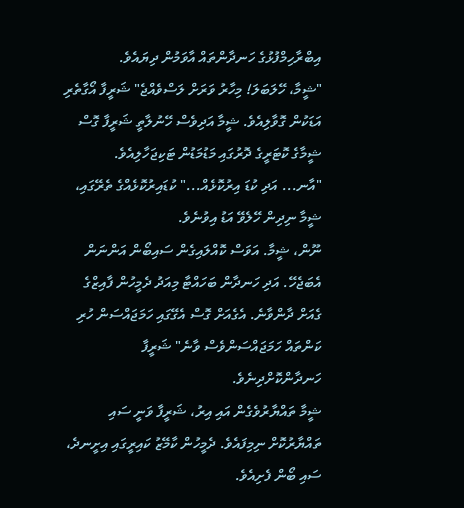އިބްރާހިމްފުޅުގެ ހަނދާންތައް އާވަމުން ދިޔައެވެ.
"ޝީމާ، ހޭލަބަލަ! މިހާރު ވަރަށް ލަސްވެއްޖެ" ޝަރީފާ އޯގާތެރި އަޑަކުން ގޮވާލިއެވެ. ޝީމާ އަދިވެސް ހޭނުލާތީ ޝަރީފާ ގޮސް ޝީމާގެ ކޮޓަރީގެ ދޮރުގައި މަޑުމަޑުން ޓަކިޖަހާލިއެވެ.
"އާނ... އަދި ކުޑަ އިރުކޮޅެއް..." ކުޑައިރުކޮޅެއްގެ ތެރޭގައި، ޝީމާ ނިދިން ހޭލެވޭ އަޑު އިވުނެވެ.
ނޫން، ޝީމާ. އަވަސް ކޮއްލައިގެން ސައިބޯން އަންނަން އެބަޖެހޭ. އަދި ހަނދާން ބަހައްޓާ މިއަދު ދެމީހުން ފާއިޒްގެ ގެއަށް ދާންވާނެ. އެގެއަށް ގޮސް އެގޭގައި ހަމަޖައްސަން ހުރި ކަންތައް ހަމަޖައްސަންވެސް ވާނެ" ޝަރީފާ ހަނދާންކޮށްދިނެވެ.
ޝީމާ ތައްޔާރުވެގެން އައި އިރު، ޝަރީފާ ވަނީ ސައި ތައްޔާރުކޮށް ނިމިފައެވެ. ދެމީހުން ކާމޭޒު ކައިރީގައި އިށީނދެ، ސައި ބޯން ފެށިއެވެ.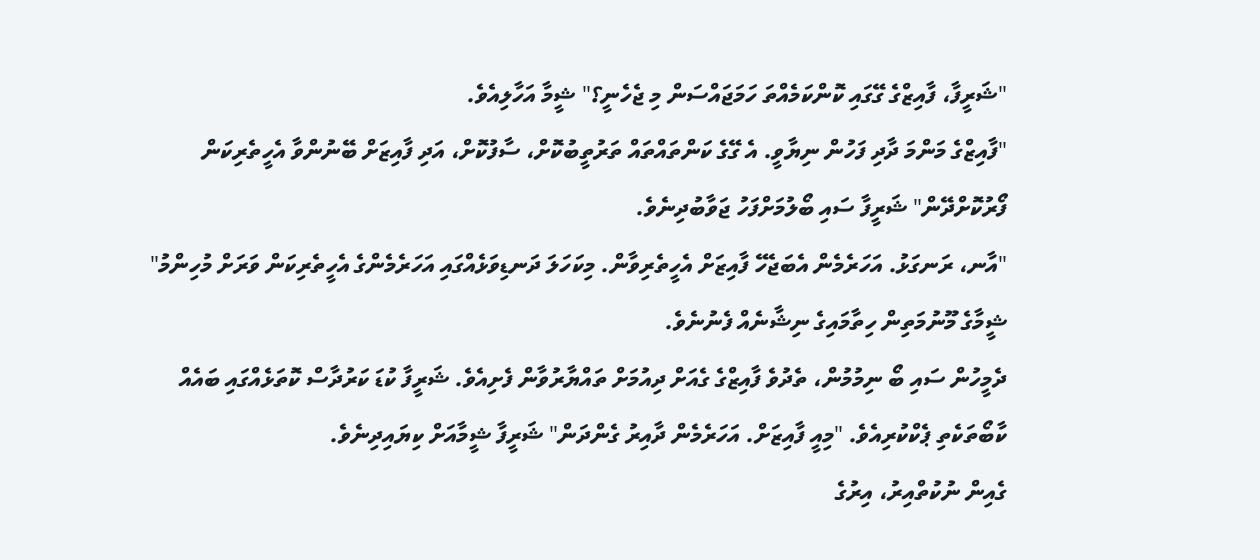"ޝަރީފާ، ފާއިޒްގެ ގޭގައި ކޮންކަމެއްތަ ހަމަޖައްސަން މި ޖެހެނީ؟" ޝީމާ އަހާލިއެވެ.
"ފާއިޒްގެ މަންމަ ދާދި ފަހުން ނިޔާވީ. އެ ގޭގެ ކަންތައްތައް ތަރުތީބުކޮށް، ސާފުކޮށް، އަދި ފާއިޒަށް ބޭނުންވާ އެހީތެރިކަން ފޯރުކޮށްދޭން" ޝަރީފާ ސައި ބޯލުމަށްފަހު ޖަވާބުދިނެވެ.
"އާނ، ރަނގަޅު. އަހަރެމެން އެބަޖެހޭ ފާއިޒަށް އެހީތެރިވާން. މިކަހަލަ ދަނޑިވަޅެއްގައި އަހަރެމެންގެ އެހީތެރިކަން ވަރަށް މުހިންމު" ޝީމާގެ މޫނުމަތިން ހިތާމައިގެ ނިޝާނެއް ފެނުނެވެ.
ދެމީހުން ސައި ބޯ ނިމުމުން، ތެދުވެ ފާއިޒްގެ ގެއަށް ދިއުމަށް ތައްޔާރުވާން ފެށިއެވެ. ޝަރީފާ ކުޑަ ކަރުދާސް ކޮތަޅެއްގައި ބައެއް ކާބޯތަކެތި ޕެކްކުރިއެވެ. "މިއީ ފާއިޒަށް. އަހަރެމެން ދާއިރު ގެންދަން" ޝަރީފާ ޝީމާއަށް ކިޔައިދިނެވެ.
ގެއިން ނުކުތްއިރު، އިރުގެ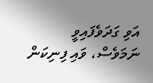އަވި ގަދަވެފައިވީ ނަމަވެސް، ވައި ފިނިކަން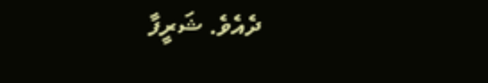ދެއެވެ. ޝަރީފާ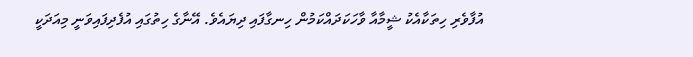އުފާވެރި ހިތަކާއެކު ޝީމާއާ ވާހަކަދައްކަމުން ހިނގާފައި ދިޔައެވެ. އޭނާގެ ހިތުގައި އުފެދިފައިވަނީ މިއަދަކީ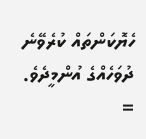ހެޔޮކަންތައް ކުރެވޭނެ ދުވަހެއްގެ އުންމީދެވެ.
=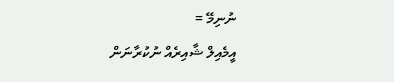ނުނިމޭ =
އީމެއިލް ޝާއިރެއް ނުކުރާނަން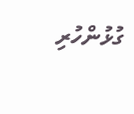ގުޅުންހުރި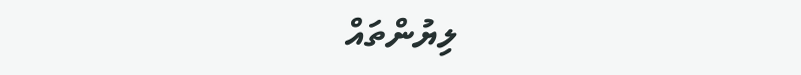ލިޔުންތައް